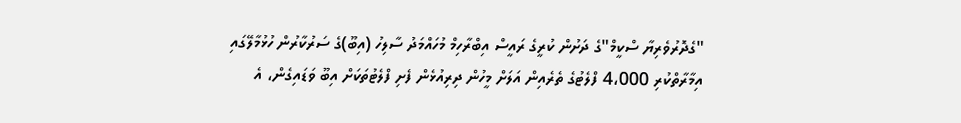"ގެދޮރުވެރިޔާ ސްކީމް"ގެ ދަށުން ކުރީގެ ރައީސް އިބްރާހިމް މުހައްމަދު ސާލިހު (އިބޫ)ގެ ސަރުކާރުން ހުޅުމާލޭގައި އިމާރާތްކުރި 4،000 ފްލެޓުގެ ތެރެއިން އަލަށް މީހުން ދިރިއުޅެން ފެށި ފްލެޓުތަކަށް އިބޫ ވަޑައިގެން، އެ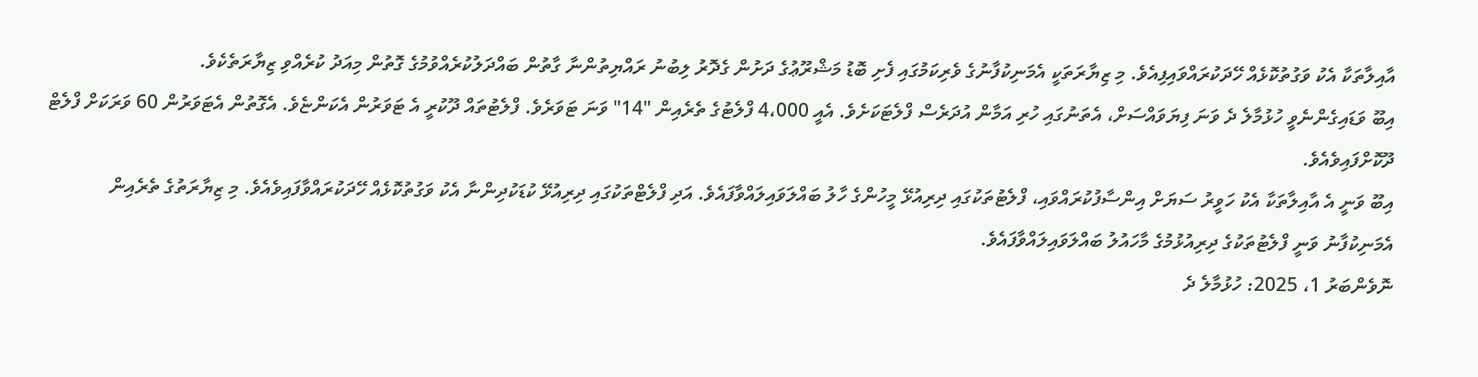އާއިލާތަކާ އެކު ވަގުތުކޮޅެއް ހޭދަކުރައްވައިފިއެވެ. މި ޒިޔާރަތަކީ އެމަނިކުފާނުގެ ވެރިކަމުގައި ފެށި ބޮޑު މަޝްރޫޢުގެ ދަށުން ގެދޮރު ލިބުނު ރައްޔިތުންނާ ގާތުން ބައްދަލުކުރެއްވުމުގެ ގޮތުން މިއަދު ކުރެއްވި ޒިޔާރަތެކެވެ.
އިބޫ ވަޑައިގެންނެވީ ހުޅުމާލެ ދެ ވަނަ ފިޔަވައްސަށް، އެތަނުގައި ހުރި އަމާން އުދަރެސް ފްލެޓަކަށެވެ. އެއީ 4،000 ފްލެޓުގެ ތެރެއިން "14" ވަނަ ޓަވަރެވެ. ފްލެޓުތައް ދޫކުރީ އެ ޓަވަރުން އެކަންޏެވެ. އެގޮތުން އެޓަވަރުން 60 ވަރަކަށް ފްލެޓް ދޫކޮށްފައިވެއެވެ.
އިބޫ ވަނީ އެ އާއިލާތަކާ އެކު ހަވީރު ސަޔަށް އިންސާފުކުރައްވައި، ފްލެޓުތަކުގައި ދިރިއުޅޭ މީހުންގެ ހާލު ބައްލަވައިލައްވާފައެވެ. އަދި ފްލެޓްތަކުގައި ދިރިއުޅޭ ކުޑަކުދިންނާ އެކު ވަގުތުކޮޅެއް ހޭދަކުރައްވާފައިވެއެވެ. މި ޒިޔާރަތުގެ ތެރެއިން އެމަނިކުފާނު ވަނީ ފްލެޓުތަކުގެ ދިރިއުޅުމުގެ މާހައުލު ބައްލަވައިލައްވާފައެވެ.
ނޮވެންބަރު 1، 2025: ހުޅުމާލެ ދެ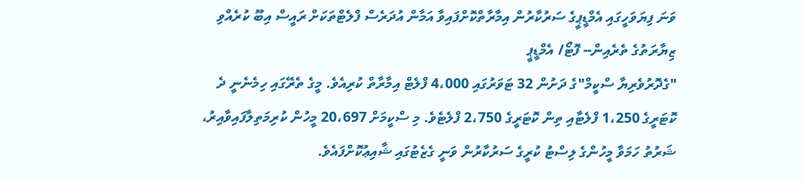ވަނަ ފިޔަވަހީގައި އެމްޑީޕީގެ ސަރުކާރުން އިމާރާތްކޮށްފައިވާ އަމާން އުދަރެސް ފްލެޓްތަކަށް ރައީސް އިބޫ ކުރެއްވި ޒިޔާރަތުގެ ތެރެއިން-- ފޮޓޯ/ އެމްޑީޕީ
"ގެދޮރުވެރިޔާ ސްކީމް"ގެ ދަށުން 32 ޓަވަރުގައި 4،000 ފްލެޓް އިމާރާތް ކުރިއެވެ. މީގެ ތެރޭގައި ހިމެނެނީ ދެ ކޮޓަރީގެ 1،250 ފްލެޓާއި ތިން ކޮޓަރީގެ 2،750 ފްލެޓެވެ. މި ސްކީމަށް 20،697 މީހުން ކުރިމަތިލާފައިވާއިރު، ޝަރުތު ހަމަވާ މީހުންގެ ލިސްޓު ކުރީގެ ސަރުކާރުން ވަނީ ގެޒެޓުގައި ޝާއިޢުކޮށްފައެވެ.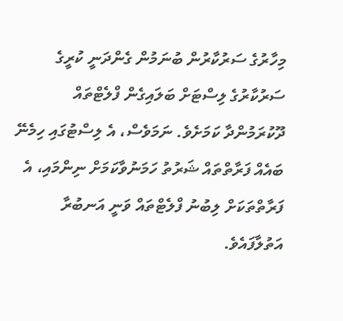މިހާރުގެ ސަރުކާރުން ބުނަމުން ގެންދަނީ ކުރީގެ ސަރުކާރުގެ ލިސްޓަށް ބަލައިގެން ފްލެޓްތައް ދޫކުރަމުންދާ ކަމަށެވެ. ނަމަވެސް، އެ ލިސްޓުގައި ހިމެނޭ ބައެއް ފަރާތްތައް ޝަރުތު ހަމަނުވާކަމަށް ނިންމައި، އެ ފަރާތްތަކަށް ލިބުނު ފްލެޓްތައް ވަނީ އަނބުރާ އަތުލާފައެވެ.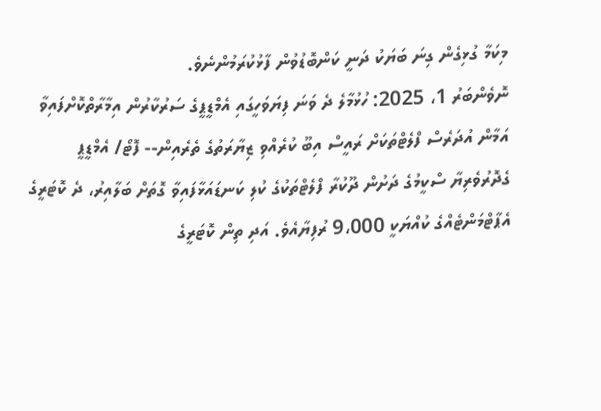މިކަމާ ގުޅިގެން ގިނަ ބަޔަކު ދަނީ ކަންބޮޑުވުން ފާޅުކުރަމުންނެވެ.
ނޮވެންބަރު 1، 2025: ހުޅުމާލެ ދެ ވަނަ ފިޔަވަހީގައި އެމްޑީޕީގެ ސަރުކާރުން އިމާރާތްކޮށްފައިވާ އަމާން އުދަރެސް ފްލެޓްތަކަށް ރައީސް އިބޫ ކުރެއްވި ޒިޔާރަތުގެ ތެރެއިން-- ފޮޓޯ/ އެމްޑީޕީ
ގެދޮރުވެރިޔާ ސްކީމުގެ ދަށުން ދޫކުރާ ފްލެޓްތަކުގެ ކުލި ކަނޑައަޅާފައިވާ ގޮތަށް ބަލާއިރު، ދެ ކޮޓަރީގެ އެޕާޓްމަންޓެއްގެ ކުއްޔަކީ 9،000 ރުފިޔާއެވެ. އަދި ތިން ކޮޓަރީގެ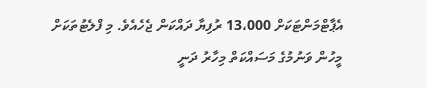އެޕާޓްމަންޓަކަށް 13،000 ރުފިޔާ ދައްކަން ޖެހެއެވެ. މި ފްލެޓުތަކަށް މީހުން ވަނުމުގެ މަސައްކަތް މިހާރު ދަނީ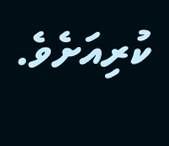ކުރިއަށެވެ.